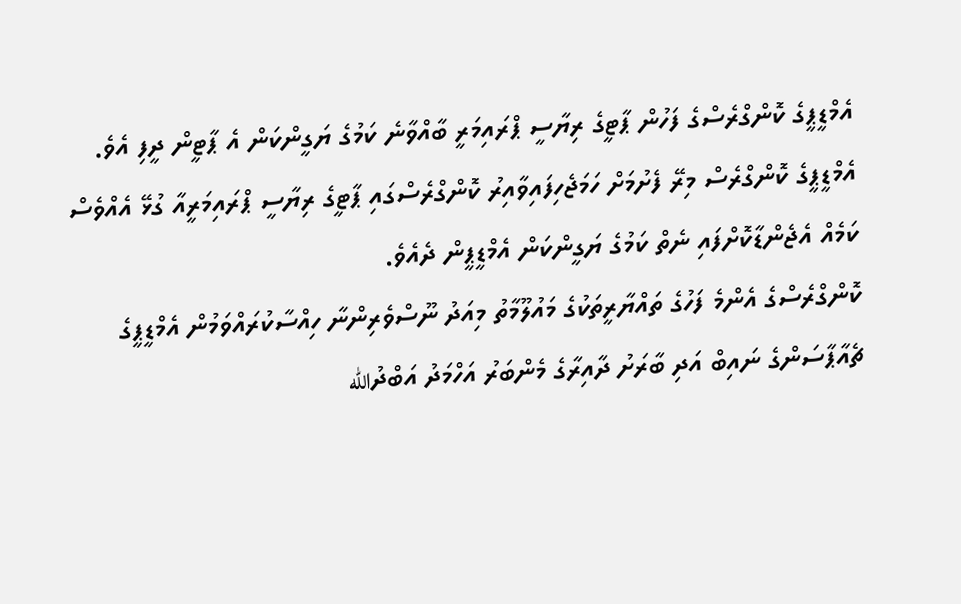އެމްޑީޕީގެ ކޮންގްރެސްގެ ފަހުން ޕާޓީގެ ރިޔާސީ ޕްރައިމަރީ ބާއްވާނެ ކަމުގެ ޔަގީންކަން އެ ޕާޓީން ދީފި އެވެ.
އެމްޑީޕީގެ ކޮންގްރެސް މިރޭ ފެށުމަށް ހަމަޖެހިފައިވާއިރު ކޮންގްރެސްގައި ޕާޓީގެ ރިޔާސީ ޕްރައިމަރީއާ ގުޅޭ އެއްވެސް ކަމެއް އެޖެންޑާކޮށްފައި ނެތް ކަމުގެ ޔަގީންކަން އެމްޑީޕީން ދެއެވެ.
ކޮންގްރެސްގެ އެންމެ ފަހުގެ ތައްޔާރީތަކުގެ މައުލޫމާތު މިއަދު ނޫސްވެރިންނާ ހިއްސާކުރައްވަމުން އެމްޑީޕީގެ ޗެއާޕާސަންގެ ނައިބް އަދި ބާރަށު ދާއިރާގެ މެންބަރު އަހްމަދު އަބްދުالله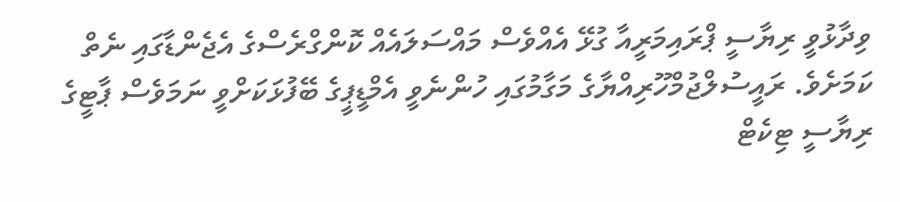ވިދާޅުވީ ރިޔާސީ ޕްރައިމަރީއާ ގުޅޭ އެއްވެސް މައްސަލައެއް ކޮންގްރެސްގެ އެޖެންޑާގައި ނެތް ކަމަށެވެ. ރައީސުލްޖުމްހޫރިއްޔާގެ މަގާމުގައި ހުންނެވީ އެމްޑީޕީގެ ބޭފުޅަކަށްވީ ނަމަވެސް ޕާޓީގެ ރިޔާސީ ޓިކެޓް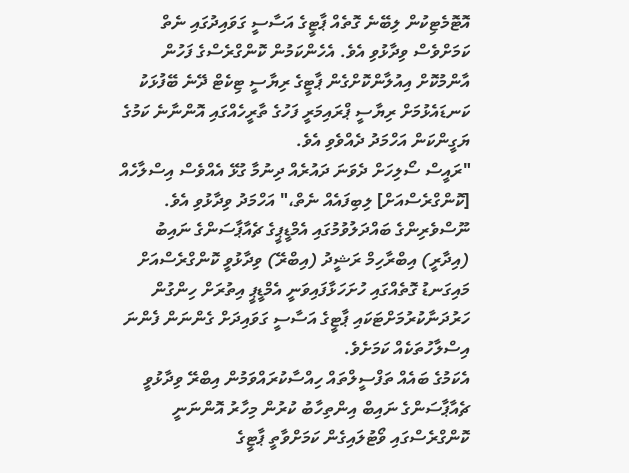އޮޓޮމެޓިކުން ލިބޭނެ ގޮތެއް ޕާޓީގެ އަސާސީ ގަވައިދުގައި ނެތް ކަމަށްވެސް ވިދާޅުވި އެވެ. އެހެންކަމުން ކޮންގްރެސްގެ ފަހުން އާންމުކޮށް އިއުލާންކޮށްގެން ޕާޓީގެ ރިޔާސީ ޓިކެޓް ދޭނެ ބޭފުޅަކު ކަނޑައެޅުމަށް ރިޔާސީ ޕްރައިމަރީ ފަހުގެ ތާރީހެއްގައި އޮންނާނެ ކަމުގެ ޔަގީންކަން އަހްމަދު ދެއްވެވި އެވެ.
"ރައީސް ސޯލިހަށް ދެވަނަ ދައުރެއް ދިނުމާ ގުޅޭ އެއްވެސް އިސްލާހެއް [ކޮންގްރެސްއަށް] ލިބިފައެއް ނެތް،" އަހްމަދު ވިދާޅުވި އެވެ.
ނޫސްވެރިންގެ ބައްދަލުވުމުގައި އެމްޑީޕީގެ ޗެއާޕާސަންގެ ނައިބު (އިދާރީ) އިބްރާހިމް ރަޝީދު (އިބްރޭ) ވިދާޅުވީ ކޮންގްރެސްއަށް މައިގަނޑު ގޮތެއްގައި ހުށަހަޅާފައިވަނީ އެމްޑީޕީ އިތުރަށް ހިންގުން ހަރުދަނާކުރުމަށްޓަކައި ޕާޓީގެ އަސާސީ ގަވައިދަށް ގެންނަން ފެންނަ އިސްލާހުތަކެއް ކަމަށެވެ.
އެކަމުގެ ބައެއް ތަފްސީލްތައް ހިއްސާކުރައްވަމުން އިބްރޭ ވިދާޅުވީ ޗެއާޕާސަންގެ ނައިބް އިންތިހާބު ކުރުން މިހާރު އޮންނަނީ ކޮންގްރެސްގައި ވޯޓުލައިގެން ކަމަށްވާތީ ޕާޓީގެ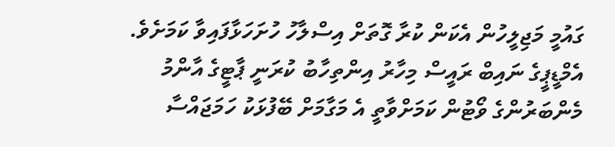ގައުމީ މަޖިލީހުން އެކަން ކުރާ ގޮތަށް އިސްލާހު ހުށަހަޅާފައިވާ ކަމަށެވެ.
އެމްޑީޕީގެ ނައިބް ރައީސް މިހާރު އިންތިހާބު ކުރަނީ ޕާޓީގެ އާންމު މެންބަރުންގެ ވޯޓުން ކަމަށްވާތީ އެ މަގާމަށް ބޭފުޅަކު ހަމަޖައްސާ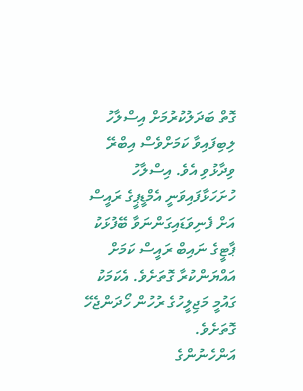ގޮތް ބަދަލުކުރުމަށް އިސްލާހު ލިބިފައިވާ ކަމަށްވެސް އިބްރޭ ވިދާޅުވި އެވެ. އިސްލާހު ހުށަހަޅާފައިވަނީ އެމްޑީޕީގެ ރައީސް އަށް ފެނިވަޑައިގަންނަވާ ބޭފުޅަކު ޕާޓީގެ ނައިބް ރައީސް ކަމަށް އައްޔަންކުރާ ގޮތަށެވެ. އެކަމަކު ގައުމީ މަޖިލީހުގެ ރުހުން ހޯދަންޖެހޭ ގޮތަށެވެ.
އަންހެނުންގެ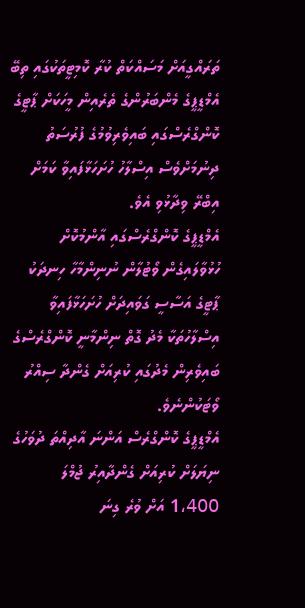ތަރައްގީއަށް މަސައްކަތް ކުރާ ކޮމިޓީތަކުގައި ތިބޭ އެމްޑީޕީގެ މެންބަރުންގެ ތެރެއިން މީހަކަށް ޕާޓީގެ ކޮންގްރެސްގައި ބައިވެރިވުމުގެ ފުރުސަތު ދިނުމަށްވެސް އިސްލާހު ހުށަހަޅާފައިވާ ކަމަށް އިބްރޭ ވިދާޅުވި އެވެ.
އެމްޑީޕީގެ ކޮންގްރެސްގައި އާންމުކޮށް ހުޅުވާލައިގެން ވޯޓުލާން ނުނިންމާހާ ހިނދަކު ޕާޓީގެ އަސާސީ ގަވައިދަށް ހުށަހަޅާފައިވާ އިސްލާހުތަކާ މެދު ގޮތް ނިންމާނީ ކޮންގްރެސްގެ ބައިވެރިން މެދުގައި ކުރިއަށް ގެންދާ ސިއްރު ވޯޓަކުންނެވެ.
އެމްޑީޕީގެ ކޮންގްރެސް އަންނަ އާދިއްތަ ދުވަހުގެ ނިޔަލަށް ކުރިއަށް ގެންދާއިރު ޖުމްލަ 1،400 އަށް ވުރެ ގިނަ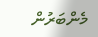މެންބަރުން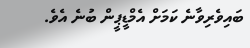ބައިވެރިވާނެ ކަމަށް އެމްޑީޕީން ބުނެ އެވެ.